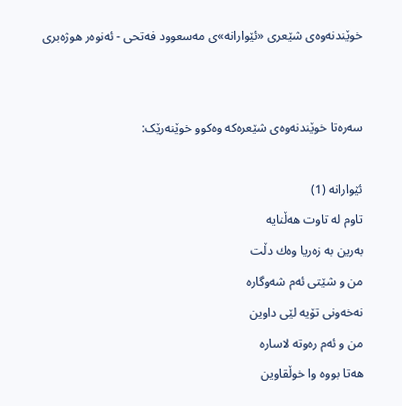خوێندنەوەی شێعری «ئێوارانە»ی مەسعوود فەتحی - ئەنوەر ھوژەبری


سەرەتا خوێندنەوەی شێعرەکە وەکوو خوێنەرێک:

ئێوارانه‌ (1)
تاوم لە تاوت هەڵنایە
بەرین بە زەریا وەك دڵت
من و شێتی ئەم شەوگارە
نەخەونی تۆیە لێی داوین
من و ئەم رەوتە لاسارە
هەتا بووە وا خوڵقاوین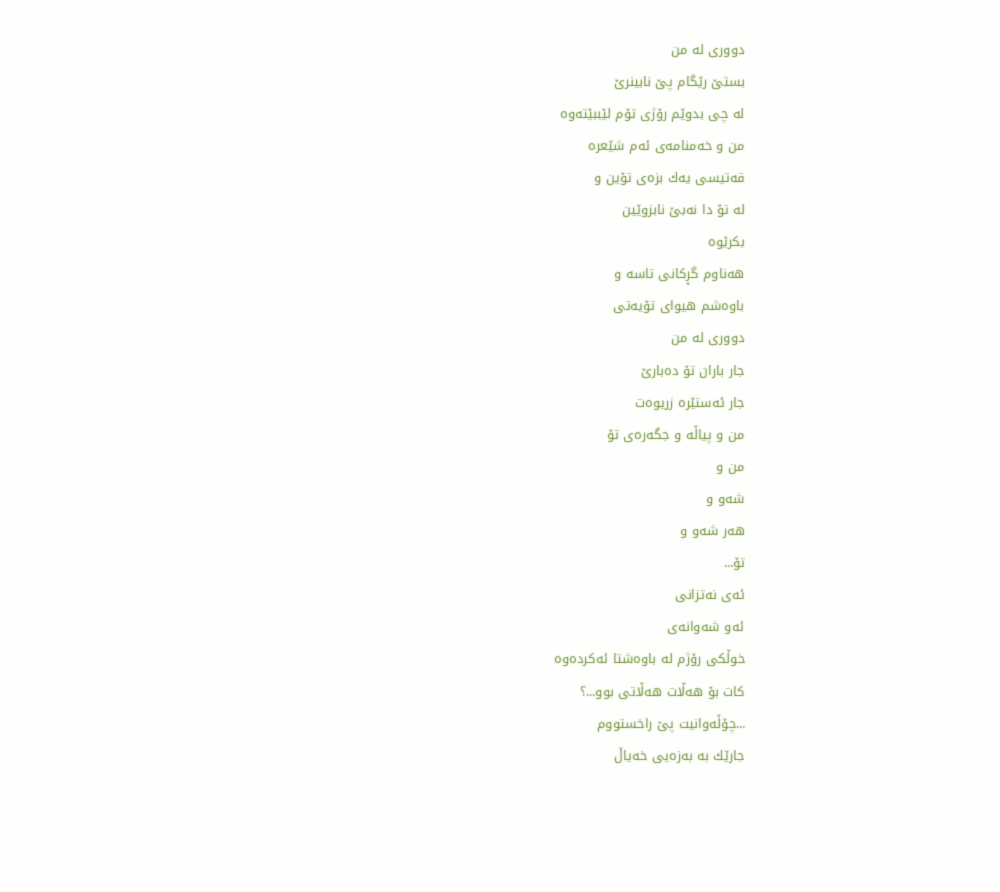دووری لە من
بستێ رێگام پێ نابینرێ
لە چی بدوێم رۆژی تۆم لێببێتەوە
من و خەمنامەی ئەم شێعرە
قەتیسی یەك بزەی تۆین و
لە تۆ دا نەبێ نابزوێین
بكرێوە
هەناوم گڕكانی تاسە و
باوەشم هیوای تۆیەتی
دووری لە من
جار باران تۆ دەبارێ
جار ئەستێرە زریوەت
من و پیاڵە و جگەرەی تۆ
من و
شەو و
هەر شەو و
تۆ...
ئەی نەتزانی
ئەو شەوانەی
خوڵكی رۆژم لە باوەشتا ئەكردەوە
كات بۆ هەڵات هەڵاتی بوو...؟
...چۆڵەوانیت پێ راخستووم
جارێك بە بەزەیی خەیاڵ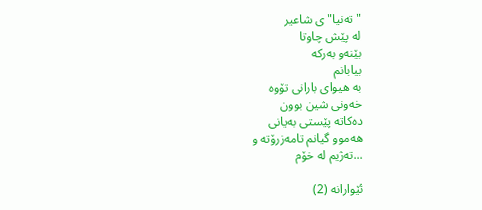"تەنیا"ی شاعیر
لە پێش چاوتا
بێنەو بەركە
بیابانم
بە هیوای بارانی تۆوە
خەونی شین بوون
دەكاتە پێستی بەیانی
هەموو گیانم تامەزرۆتە و
...تەژیم لە خۆم

ئێوارانه‌ (2)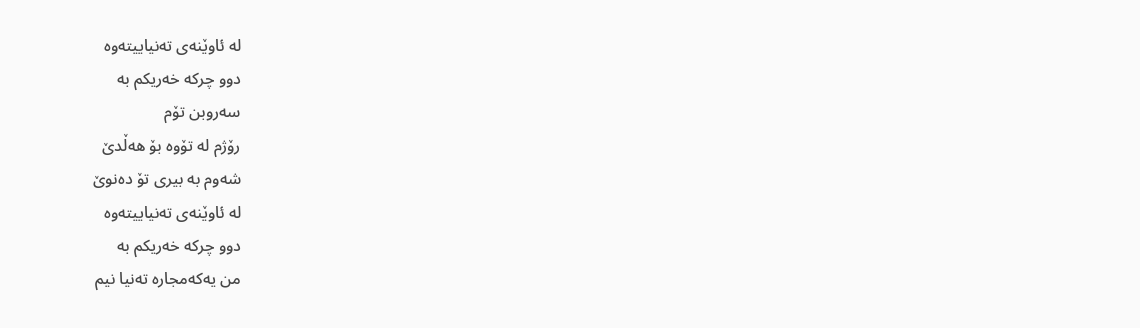لە ئاوێنەی تەنیاییتەوە
دوو چركە خەریكم بە
سەروبن تۆم
رۆژم لە تۆوە بۆ هەڵدێ
شەوم بە بیری تۆ دەنوێ
لە ئاوێنەی تەنیاییتەوە
دوو چركە خەریكم بە
من یەكەمجارە تەنیا نیم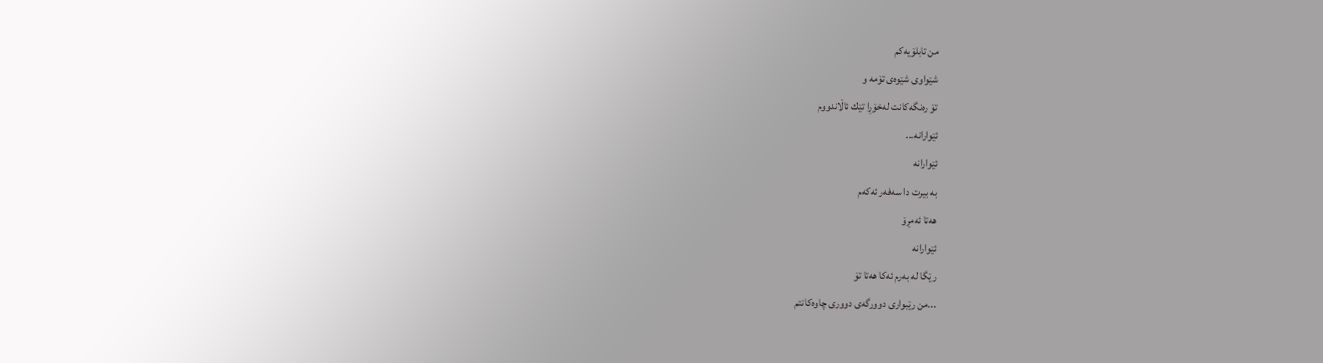من تابلۆیەكم
شێواوی شێوەی تۆمە و
تۆ رەنگەكانت لەخۆڕا تێك ئاڵاندووم
ئێوارانە...
ئێوارانە
بە بیرت دا سەفەر ئەكەم
هەتا ئەمڕۆ
ئێوارانە
رێگا لە بەرم ئەكا هەتا تۆ
...من رێبواری دوورگەی دووری چاوەكانتم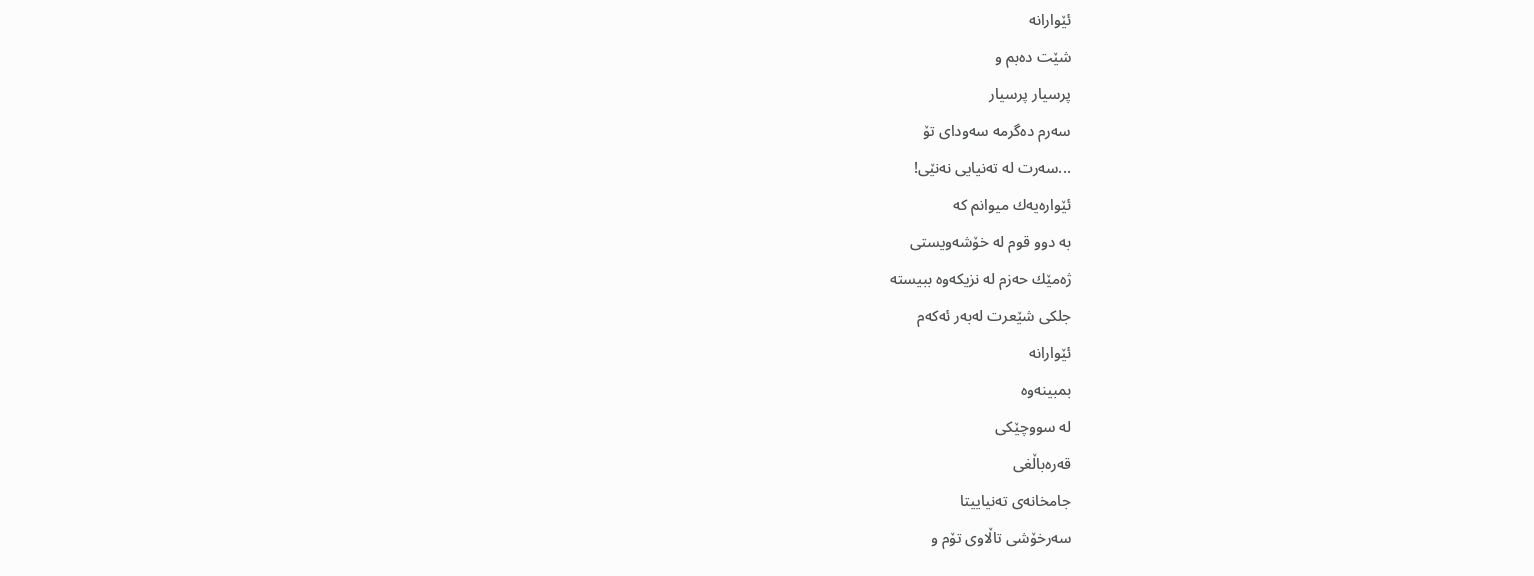ئێوارانە
شێت دەبم و
پرسیار پرسیار
سەرم دەگرمە سەودای تۆ
...سەرت لە تەنیایی نەنێی!
ئێوارەیەك میوانم كە
بە دوو قوم لە خۆشەویستی
ژەمێك حەزم لە نزیكەوە ببیستە
جلكی شێعرت لەبەر ئەكەم
ئێوارانە
بمبینەوە
لە سووچێكی
قەرەباڵغی
جامخانەی تەنیاییتا
سەرخۆشی تاڵاوی تۆم و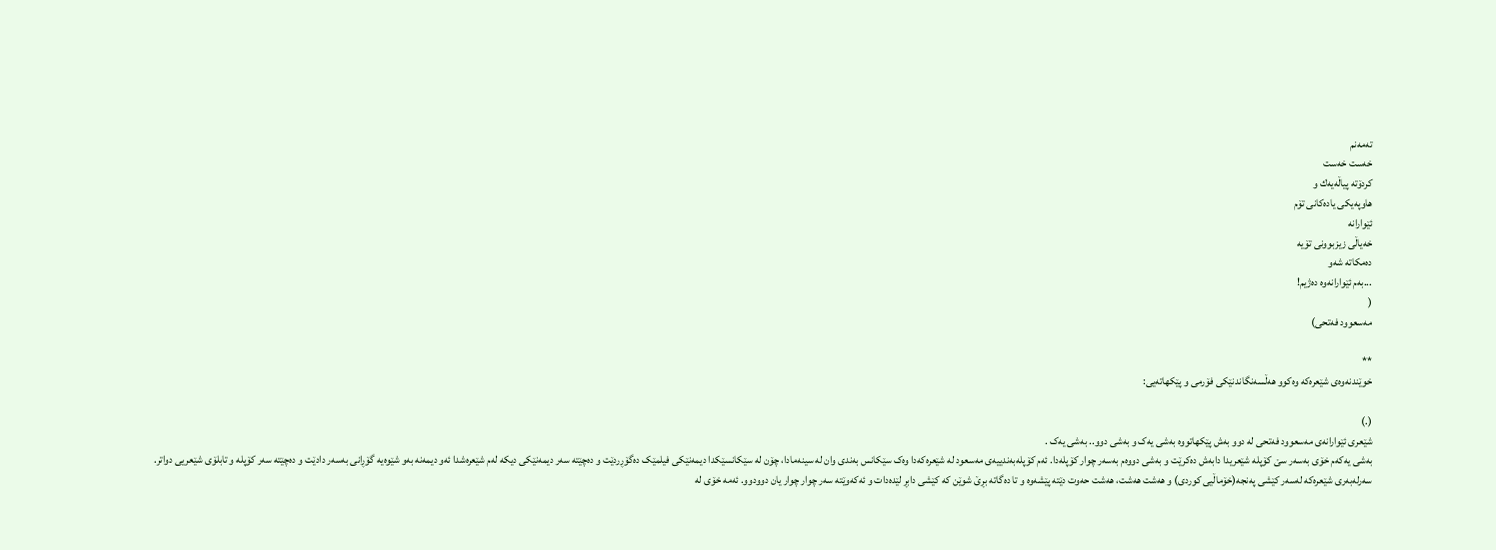تەمەنم
خەست خەست
كردۆتە پیاڵەیەك و
هاوپەیكی یادەكانی تۆم
ئێوارانە
خەیاڵی زیزبوونی تۆیە
دەمكاتە شەو
...بەم ئێوارانەوە دەژیم!
(
مەسعوود فەتحی)

**
خوێندنەوەی شێعرەکە وەکوو ھەڵسەنگاندنێکی فۆرمی و پێکھاتەیی:

(.)
شێعری ئێوارانەی مەسعوود فەتحی لە دوو بەش پێکھاتووە بەشی یەک و بەشی دوو.. بەشی یەک .
بەشی یەکەم خۆی بەسەر سێ کۆپلە شێعریدا دابەش دەکرێت و بەشی دووەم بەسەر چوار کۆپلەدا. ئەم کۆپلەبەندییەی مەسعود لە شێعرەکەدا وەک سێکانس بەندی وان لە سینەمادا، چۆن لە سێکانسێکدا دیمەنێکی فیلمێک دەگۆڕردێت و دەچێتە سەر دیمەنێکی دیکە لەم شێعرەشدا ئەو دیمەنە بەو شێوەیە گۆڕانی بەسەر دادێت و دەچێتە سەر کۆپلە و تابلۆی شێعریی دواتر.
سەرلەبەری شێعرەکە لەسەر کێشی پەنجە(خۆماڵیی کوردی) و ھەشت ھەشت، ھەشت حەوت دێتە پێشەوە و تا دەگاتە بڕێ شوێن کە کێشی دابڕ لێدەدات و ئەکەوێتە سەر چوار چوار یان دوودوو. ئەمە خۆی لە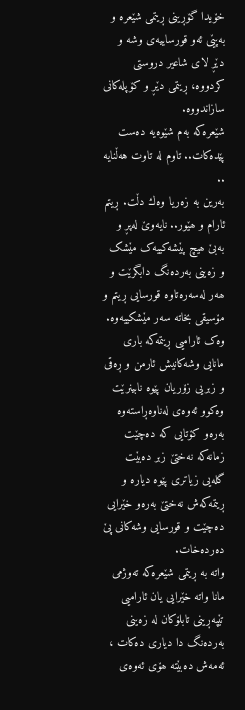خۆیدا گۆڕینی ڕیتمی شێعرە و بەپێی ئەو قورساییەی وشە و دێڕ لای شاعیر دروستی کردووە، ڕیتمی دێڕ و کۆپلەکانی سازاندووە.
شێعرەکە بەم شێوەیە دەست پێدەکات.. تاوم لە تاوت هەڵنایە
..
بەرین بە زەریا وەك دڵت. ڕیتم ئارام و ھێور.. نایەوێ لەپڕ و بەبێ ھیچ پێشەکییەک مێشک و زەینی بەردەنگ دابگرێت و ھەر لەسەرەتاوە قورسایی ڕیتم و مۆسیقی بخاتە سەر مێشکییەوە. وەک ئارامیی ڕیتمەکە باری مانایی وشەکانیش ئارمن و ڕەقی و زبریی زۆریان پێوە نابینرێت وەکوو ئەوەی لەناوەڕاستەوە بەرەو کۆتایی کە دەچێت زمانەکە نەختێ زبر دەبێت گلەیی زیاتری پێوە دیارە و ڕیتمەکەش نەختێ بەرەو خێرایی دەچێت و قورسایی وشەکانی پێ دەردەخات.
واتە بە ڕیتمی شێعرەکە تەوژمی مانا واتە خێرایی یان ئارامیی تێپەڕینی تابلۆکان لە زەینی بەردەنگ دا دیاری دەکات ، ئەمەش دەبێتە ھۆی ئەوەی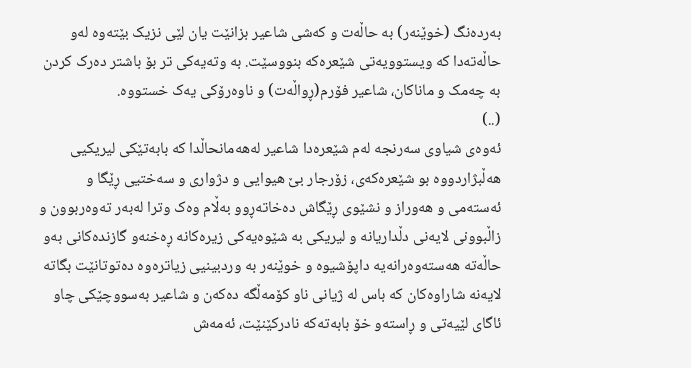بەردەنگ (خوێنەر) بە حاڵەت و کەشی شاعیر بزانێت یان لێی نزیک بێتەوە لەو حاڵەتەدا کە ویستوویەتی شێعرەکە بنووسێت. بە وتەیەکی تر بۆ باشتر دەرک کردن بە چەمک و ماناکان، شاعیر فۆرم(ڕواڵەت) و ناوەرۆکی یەک خستووە.
(..)
ئەوەی شیاوی سەرنجە لەم شێعرەدا شاعیر لەھەمانحاڵدا کە بابەتێکی لیریکیی ھەڵبژاردووە بو شێعرەکەی، زۆرجار بێ ھیوایی و دژواری و سەختیی ڕێگا و ئەستەمی و ھەوراز و نشێوی ڕێگاش دەخاتەڕوو بەڵام وەک وترا لەبەر تەوەربوون و زاڵبوونی لایەنی دڵداریانە و لیریکی بە شێوەیەکی زیرەکانە ڕەخنەو گازندەکانی بەو حاڵەتە ھەستەوەرانەیە داپۆشیوە و خوێنەر بە وردبینیی زیاترەوە دەتوتانێت بگاتە لایەنە شاراوەکان کە باس لە ژیانی ناو کۆمەڵگە دەکەن و شاعیر بەسووچێکی چاو ئاگای لێیەتی و ڕاستەو خۆ بابەتەکە نادرکێنێت، ئەمەش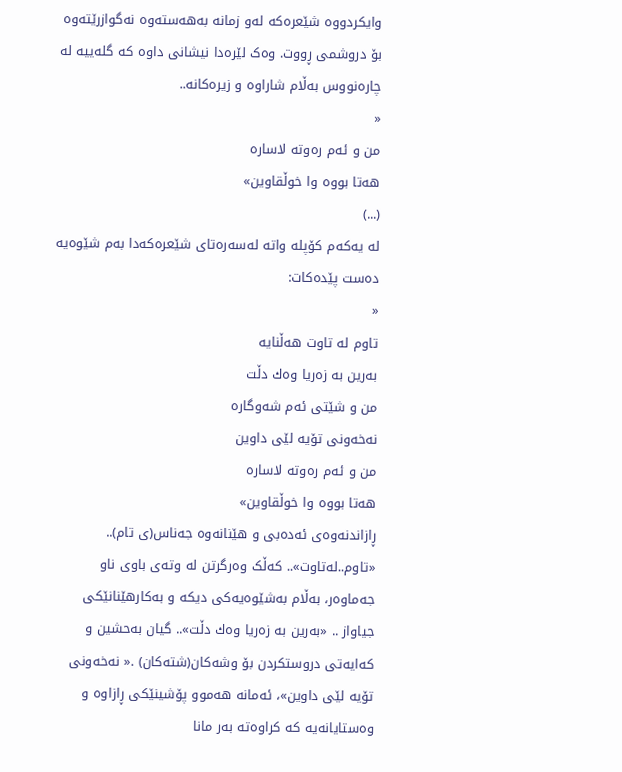وایکردووە شێعرەکە لەو زمانە بەھەستەوە نەگوازرێتەوە بۆ دروشمی ڕووت. وەک لێرەدا نیشانی داوە کە گلەییە لە چارەنووس بەڵام شاراوە و زیرەکانە..
«
من و ئەم رەوتە لاسارە
هەتا بووە وا خوڵقاوین»
(...)
لە یەکەم کۆپلە واتە لەسەرەتای شێعرەکەدا بەم شێوەیە دەست پێدەکات:
«
تاوم لە تاوت هەڵنایە
بەرین بە زەریا وەك دڵت
من و شێتی ئەم شەوگارە
نەخەونی تۆیە لێی داوین
من و ئەم رەوتە لاسارە
هەتا بووە وا خوڵقاوین»
ڕازاندنەوەی ئەدەبی و ھێنانەوە جەناس(ی تام).. «تاوم..لەتاوت».. کەڵک وەرگرتن لە وتەی باوی ناو جەماوەر، بەڵام بەشێوەیەکی دیکە و بەکارھێنانێکی جیاواز .. «بەرین بە زەریا وەك دڵت».. گیان بەحشین و کەایەتی دروستکردن بۆ وشەکان(شتەکان) .« نەخەونی تۆیە لێی داوین»، ئەمانە ھەموو پۆشینێکی ڕازاوە و وەستایانەیە کە کراوەتە بەر مانا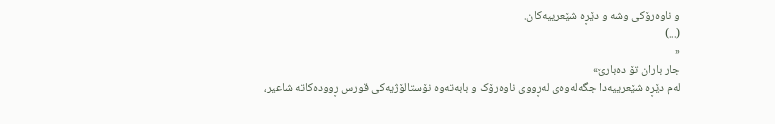و ناوەرۆکی وشە و دێڕە شێعرییەکان.
(...)
«
جار باران تۆ دەبارێ»
لەم دێڕە شێعرییەدا جگەلەوەی لەڕووی ناوەرۆک و بابەتەوە نۆستالۆژیەکی قورس ڕوودەکاتە شاعیر،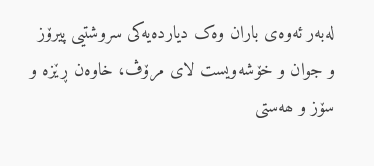لەبەر ئەوەی باران وەک دیاردەیەکی سروشتیی پیرۆز و جوان و خۆشەویست لای مرۆڤ، خاوەن ڕێزە و سۆز و ھەستی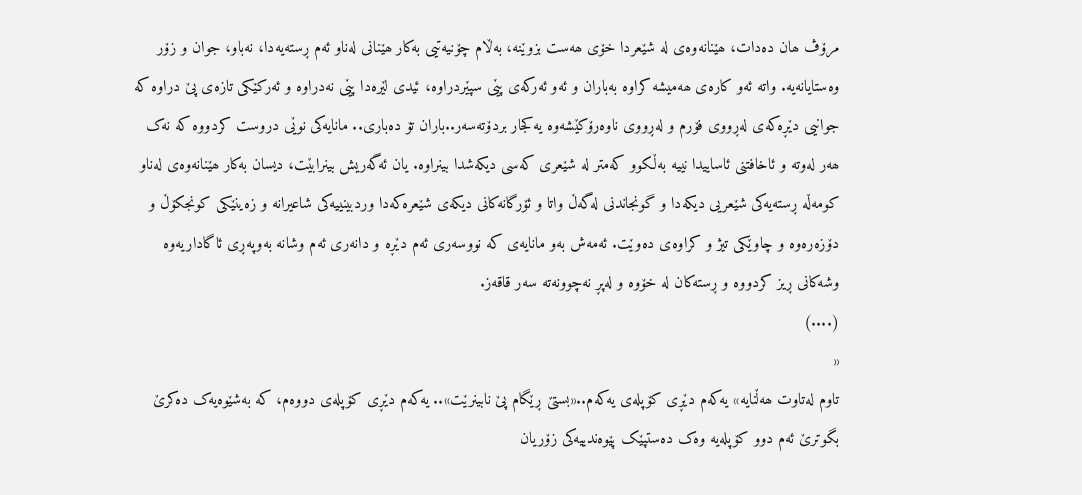مرۆڤ ھان دەدات، ھێنانەوەی لە شێعردا خۆی ھەست بزوێنە، بەڵام چۆنیەتیی بەکار ھێنانی لەناو ئەم ڕستەیەدا، نەباو، جوان و زۆر وەستایانەیە. واتە ئەو کارەی ھەمیشە کراوە بەباران و ئەو ئەرکەی پێی سپێردراوە، ئیدی لێرەدا پێی نەدراوە و ئەرکێکی تازەی پێ دراوە کە جوانیی دێڕەکەی لەڕووی فۆرم و لەڕووی ناوەرۆکێشەوە یەکجار بردۆتەسەر..باران تۆ دەباری.. مانایەکی نوێی دروست کردووە کە نەک ھەر لەوتە و ئاخافتنی ئاساییدا نییە بەڵکوو کەمتر لە شێعری کەسی دیکەشدا بینراوە. یان ئەگەریش بینرابێت، دیسان بەکار ھێنانەوەی لەناو کومەڵە ڕستەیەکی شێعریی دیکەدا و گونجاندنی لەگەڵ واتا و ئۆرگانەکانی دیکەی شێعرەکەدا وردبینییەکی شاعیرانە و زەینێکی کونجکۆڵ و دۆزەرەوە و چاوێکی تیژ و کراوەی دەوێت. ئەمەش بەو مانایەی کە نووسەری ئەم دێڕە و دانەری ئەم وشانە بەوپەڕی ئاگاداریەوە وشەکانی ڕیز کردووە و ڕستەکان لە خۆوە و لەپڕ نەچوونەتە سەر قاقەز.
(....)
«
تاوم لەتاوت ھەڵنایە» یەکەم دێڕی کۆپلەی یەکەم..«بستێ ڕێگام پێ نابینرێت».. یەکەم دێڕی کۆپلەی دووەم، کە بەشێوەیەک دەکرێ بگوترێ ئەم دوو کۆپلەیە وەک دەستپێک پێوەندییەکی زۆریان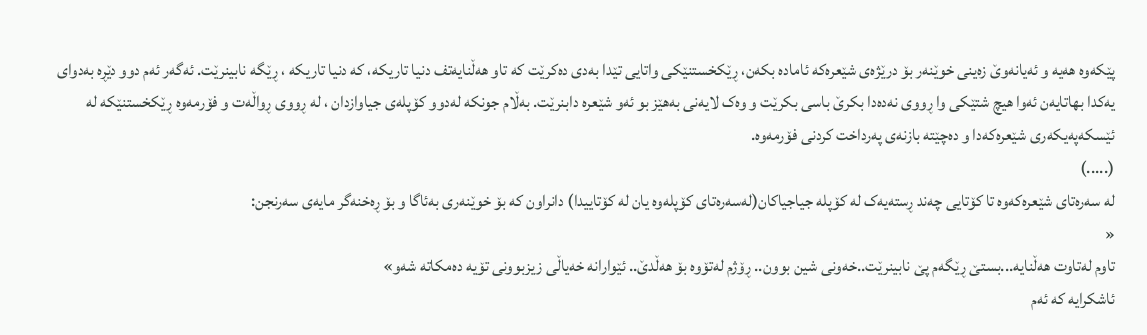پێکەوە ھەیە و ئەیانەوێ زەینی خوێنەر بۆ درێژەی شێعرەکە ئامادە بکەن، ڕێکخستنێکی واتایی تێدا بەدی دەکرێت کە تاو ھەڵنایەتف دنیا تاریکە، کە دنیا تاریکە ، ڕێگە نابینرێت. ئەگەر ئەم دوو دێڕە بەدوای یەکدا بھاتایەن ئەوا ھیچ شتێکی وا ڕووی نەدەدا بکرێ باسی بکرێت و وەک لایەنی بەھێز بو ئەو شێعرە دابنرێت. بەڵام جونکە لەدوو کۆپلەی جیاوازدان ، لە ڕووی ڕواڵەت و فۆرمەوە ڕێکخستنێکە لە ئێسکەپەیکەری شێعرەکەدا و دەچێتە بازنەی پەرداخت کردنی فۆرمەوە.
(.....)
لە سەرەتای شێعرەکەوە تا کۆتایی چەند ڕستەیەک لە کۆپلە جیاجیاکان(لەسەرەتای کۆپلەوە یان لە کۆتاییدا) دانراون کە بۆ خوێنەری بەئاگا و بۆ ڕەخنەگر مایەی سەرنجن:
«
تاوم لەتاوت ھەڵنایە...بستێ ڕێگەم پێ نابینرێت..خەونی شین بوون.. ڕۆژم لەتۆوە بۆ ھەڵدێ.. ئێوارانە خەیاڵی زیزبوونی تۆیە دەمکاتە شەو»
ئاشکرایە کە ئەم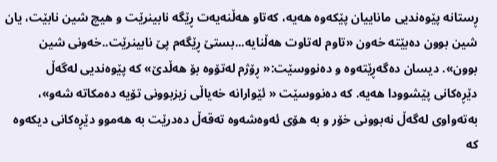ڕستانە پێوەندیی ماناییان پێکەوە ھەیە، کەتاو ھەڵنەیەت ڕێگە نابینرێت و ھیچ شین نابێت، یان شین بوون دەبێتە خەون «تاوم لەتاوت ھەڵنایە...بستێ ڕێگەم پێ نابینرێت..خەونی شین بوون». دیسان دەگەڕێتەوە و دەنووسێت:« ڕۆژم لەتۆوە بۆ ھەڵدێ» کە پێوەندیی لەگەڵ دێڕەکانی پێشوودا ھەیە. کە دەنووسێت « ئێوارانە خەیاڵی زیزبوونی تۆیە دەمکاتە شەو»، بەتەواوی لەگەڵ نەبوونی خۆر و بە ھۆی ئەوەشەوە تەقەڵ دەدرێت بە ھەموو دێڕەکانی دیکەوە کە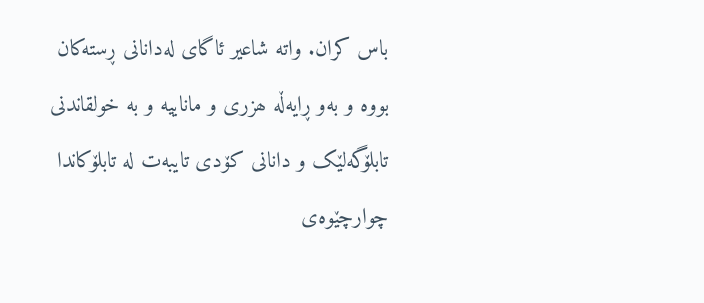باس کران. واتە شاعیر ئاگای لەدانانی ڕستەکان بووە و بەو ڕایەڵە ھزری و ماناییە و بە خولقاندنی تابلۆگەلێک و دانانی کۆدی تایبەت لە تابلۆکاندا چوارچێوەی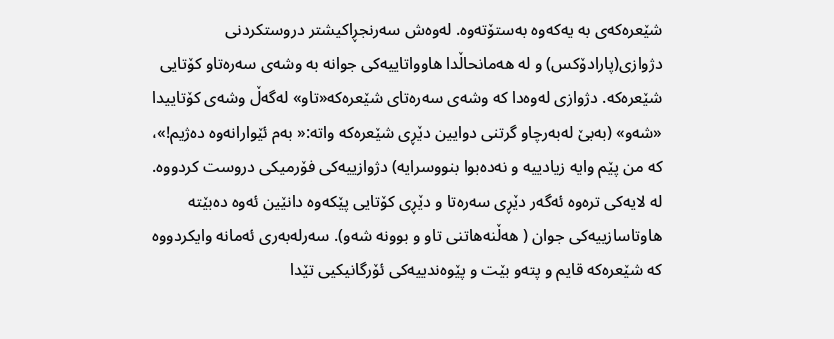شێعرەکەی بە یەکەوە بەستۆتەوە. لەوەش سەرنجڕاکیشتر دروستکردنی دژوازی(پارادۆکس) و لە ھەمانحاڵدا ھاوواتاییەکی جوانە بە وشەی سەرەتاو کۆتایی شێعرەکە. دژوازی لەوەدا کە وشەی سەرەتای شێعرەکە«تاو» لەگەڵ وشەی کۆتاییدا «شەو» (بەبێ لەبەرچاو گرتنی دوایین دێڕی شێعرەکە واتە:« بەم ئێوارانەوە دەژیم!»، کە من پێم وایە زیادییە و نەدەبوا بنووسرایە) دژوازییەکی فۆرمیکی دروست کردووە. لە لایەکی ترەوە ئەگەر دێڕی سەرەتا و دێڕی کۆتایی پێکەوە دانێین ئەوە دەبێتە ھاوتاسازییەکی جوان ( ھەڵنەھاتنی تاو و بوونە شەو). سەرلەبەری ئەمانە وایکردووە کە شێعرەکە قایم و پتەو بێت و پێوەندییەکی ئۆرگانیکیی تێدا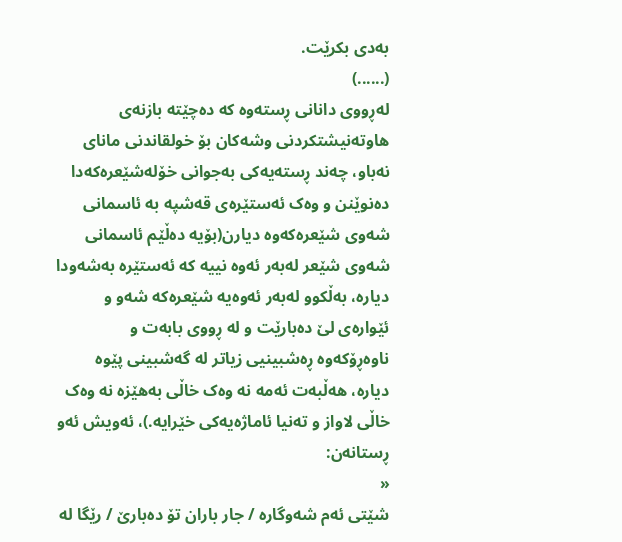بەدی بکرێت.
(......)
لەڕووی دانانی ڕستەوە کە دەچێتە بازنەی ھاوتەنیشتکردنی وشەکان بۆ خولقاندنی مانای نەباو، چەند ڕستەیەکی بەجوانی خۆلەشێعرەکەدا دەنوێنن و وەک ئەستێرەی قەشپە بە ئاسمانی شەوی شێعرەکەوە دیارن(بۆیە دەڵێم ئاسمانی شەوی شێعر لەبەر ئەوە نییە کە ئەستێرە بەشەودا دیارە، بەڵکوو لەبەر ئەوەیە شێعرەکە شەو و ئێوارەی لێ دەبارێت و لە ڕووی بابەت و ناوەڕۆکەوە ڕەشبینیی زیاتر لە گەشبینی پێوە دیارە، ھەڵبەت ئەمە نە وەک خاڵی بەھێزە نە وەک خاڵی لاواز و تەنیا ئاماژەیەکی خێرایە.)، ئەویش ئەو ڕستانەن:
«
شێتی ئەم شەوگارە / جار باران تۆ دەبارێ / رێگا لە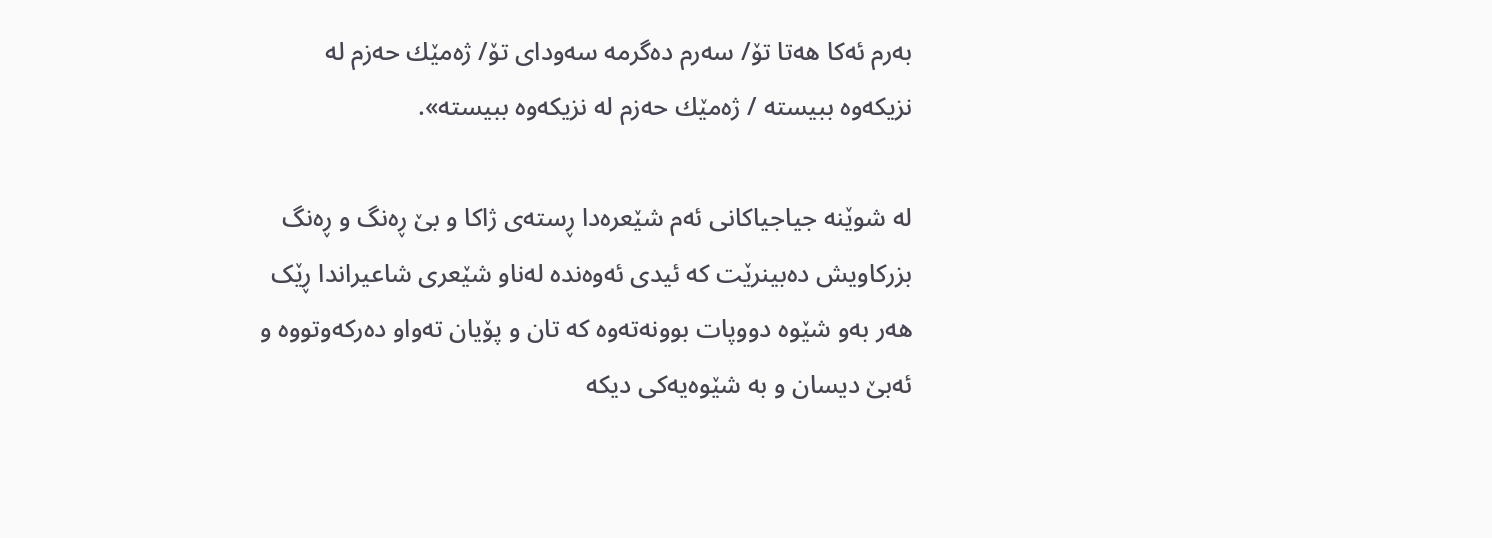بەرم ئەكا هەتا تۆ/ سەرم دەگرمە سەودای تۆ/ ژەمێك حەزم لە نزیكەوە ببیستە / ژەمێك حەزم لە نزیكەوە ببیستە».

لە شوێنە جیاجیاکانی ئەم شێعرەدا ڕستەی ژاکا و بێ ڕەنگ و ڕەنگ بزرکاویش دەبینرێت کە ئیدی ئەوەندە لەناو شێعری شاعیراندا ڕێک ھەر بەو شێوە دووپات بوونەتەوە کە تان و پۆیان تەواو دەرکەوتووە و ئەبێ دیسان و بە شێوەیەکی دیکە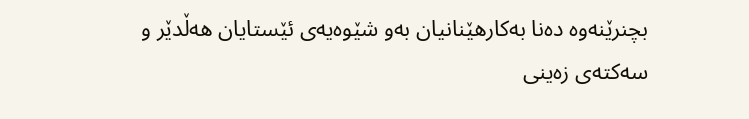بچنرێنەوە دەنا بەکارھێنانیان بەو شێوەیەی ئێستایان ھەڵدێر و سەکتەی زەینی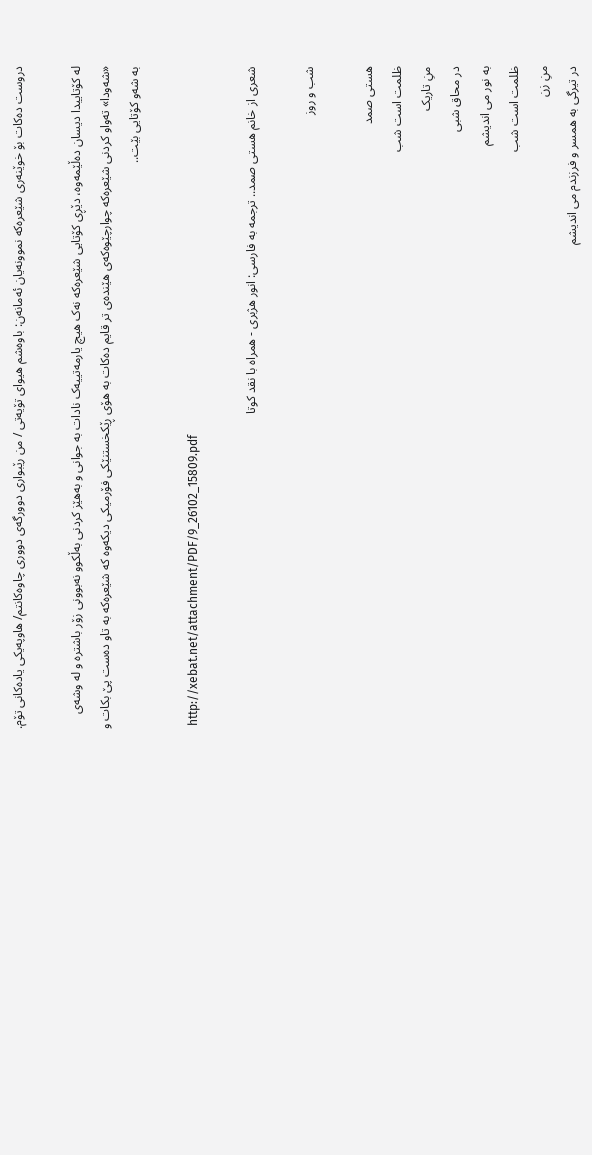دروست دەکات بۆ خوێنەری شێعرەکە نموونەیان ئەمانەن: باوەشم هیوای تۆیەتی / من رێبواری دوورگەی دووری چاوەكانتم/ هاوپەیكی یادەكانی تۆم.

لە کۆتاییدا دیسان دەڵێمەوە، دێڕی کۆتایی شێعرەکە نەک ھیچ یارمەتییەک نادات بە جوانی و بەھێز کردنی بەڵکوو نەبوونی زۆر باشترە و لە وشەی «شەودا» تەواو کردنی شێعرەکە چوارچێوەکەی ھێندەی تر قایم دەکات بە ھۆی ڕێکخستنێکی فۆرمیکی دیکەوە کە شێعرەکە بە تاو دەست پێ بکات و بە شەو کۆتایی بێت..

 http://xebat.net/attachment/PDF/9_26102_15809.pdf

شعری از خانم ھستی صمد.. ترجمە بە فارسی: انور ھژبری - ھمراە با نقد کوتا

شب و روز

ھستی صمد
ظلمت است شب
منِ تاریک
در محاق شبی
بە نور می اندیشم
ظلمت است شب
منِ زن
در تیرگی بە ھمسر و فرزندم می اندیشم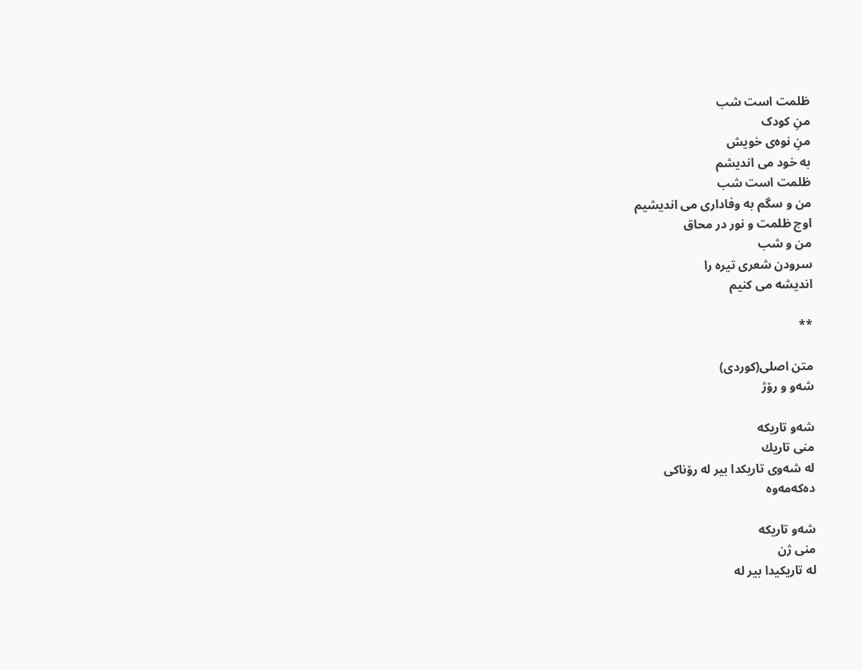ظلمت است شب
منِ کودک
منِ نوەی خویش
بە خود می اندیشم
ظلمت است شب
من و سگم بە وفاداری می اندیشیم
اوج ظلمت و نور در محاق
من و شب
سرودن شعری تیره را
اندیشه می کنیم

**

متن اصلی(کوردی)
شه‌و و رۆژ

شه‌و تاریكه‌
منى تاریك
له‌ شه‌وى تاریكدا بیر له‌ رۆناكى
ده‌كه‌مه‌وه‌

شه‌و تاریكه‌
منى ژن
له‌ تاریكیدا بیر له‌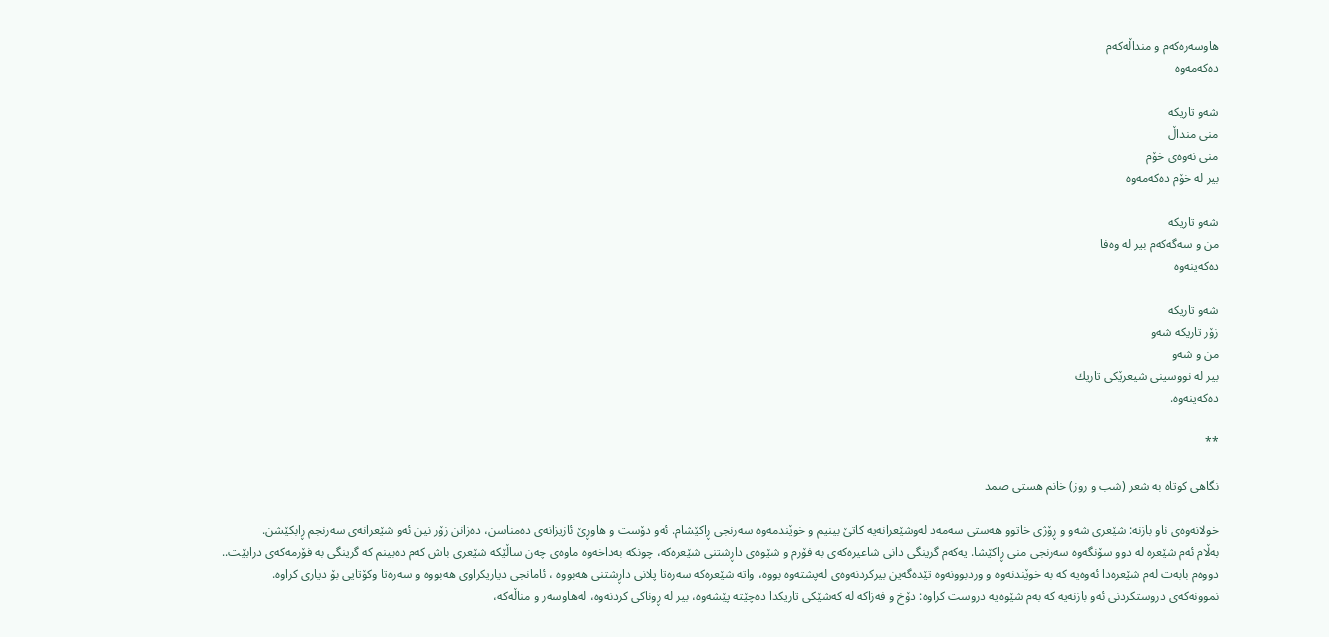هاوسه‌ره‌كه‌م و منداڵه‌كه‌م
ده‌كه‌مه‌وه‌

شه‌و تاریكه‌
منى منداڵ
منى نه‌وه‌ى خۆم
بیر له‌ خۆم ده‌كه‌مه‌وه‌

شه‌و تاریكه‌
من و سه‌گه‌كه‌م بیر له‌ وه‌فا
ده‌كه‌ینه‌وه‌

شه‌و تاریكه‌
زۆر تاریكه‌ شه‌و
من و شه‌و
بیر له‌ نووسینى شیعرێكى تاریك
ده‌كه‌ینه‌وه‌.

**

نگاھی کوتاە بە شعر (شب و روز) خانم ھستی صمد

خولانەوەی ناو بازنە: شێعری شەو و ڕۆژی خاتوو ھەستی سەمەد لەوشێعرانەیە کاتێ بینیم و خوێندمەوە سەرنجی ڕاکێشام. ئەو دۆست و ھاوڕێ ئازیزانەی دەمناسن، دەزانن زۆر نین ئەو شێعرانەی سەرنجم ڕابکێشن.
بەڵام ئەم شێعرە لە دوو سۆنگەوە سەرنجی منی ڕاکێشا. یەکەم گرینگی دانی شاعیرەکەی بە فۆرم و شێوەی داڕشتنی شێعرەکە، چونکە بەداخەوە ماوەی چەن ساڵێکە شێعری باش کەم دەبینم کە گرینگی بە فۆرمەکەی درابێت..
دووەم بابەت لەم شێعرەدا ئەوەیە کە بە خوێندنەوە و وردبوونەوە تێدەگەین بیرکردنەوەی لەپشتەوە بووە، واتە شێعرەکە سەرەتا پلانی داڕشتنی ھەبووە ، ئامانجی دیاریکراوی ھەبووە و سەرەتا وکۆتایی بۆ دیاری کراوە.
نموونەکەی دروستکردنی ئەو بازنەیە کە بەم شێوەیە دروست کراوە: دۆخ و فەزاکە لە کەشێکی تاریکدا دەچێتە پێشەوە، بیر لە ڕوناکی کردنەوە، لەھاوسەر و مناڵەکە،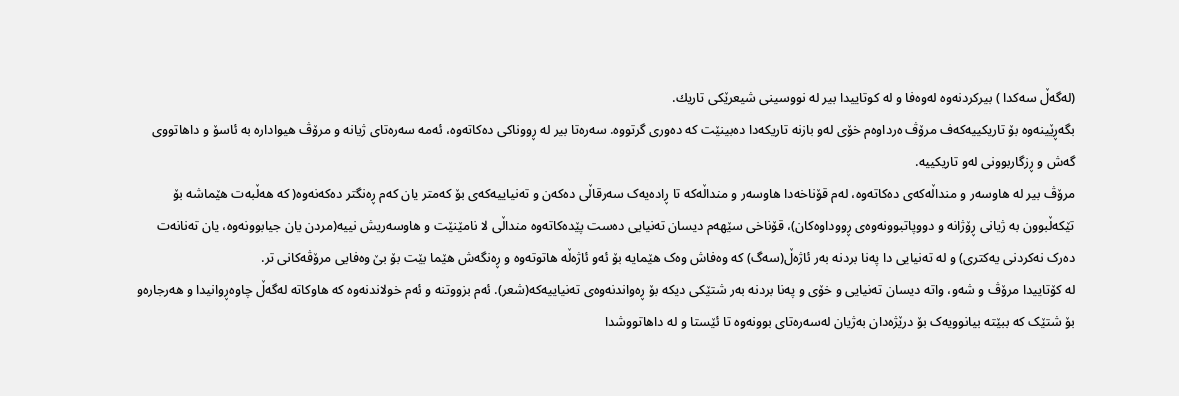(لەگەڵ سەکدا ) بیرکردنەوە لەوەفا و لە کوتاییدا بیر له‌ نووسینى شیعرێكى تاریك.
بگەڕێینەوە بۆ تاریکییەکەف مرۆڤ ەرداوەم خۆی لەو بازنە تاریکەدا دەبینێت کە دەوری گرتووە. سەرەتا بیر لە ڕووناکی دەکاتەوە، ئەمە سەرەتای ژیانە و مرۆڤ ھیوادارە بە ئاسۆ و داھاتووی گەش و ڕزگاربوونی لەو تاریکییە.
مرۆڤ بیر لە ھاوسەر و منداڵەکەی دەکاتەوە، لەم قۆناخەدا ھاوسەر و منداڵەکە تا ڕادەیەک سەرقاڵی دەکەن و تەنیاییەکەی بۆ کەمتر یان کەم ڕەنگتر دەکەنەوە( کە ھەڵبەت ھێماشە بۆ تێکەڵبوون بە ژیانی ڕۆژانە و دووپاتبوونەوەی ڕووداوەکان)، قۆناخی سێھەم دیسان تەنیایی دەست پێدەکاتەوە منداڵی لا نامێنێت و ھاوسەریش نییە(مردن یان جیابوونەوە، یان تەنانەت دەرک نەکردنی یەکتری) و لە تەنیایی دا پەنا بردنە بەر ئاژەڵ(سەگ) کە وەفاش وەک ھێمایە بۆ ئەو ئاژەڵە ھاتوتەوە و ڕەنگەش ھێما بێت بۆ بێ وەفایی مرۆڤەکانی تر.
لە کۆتاییدا مرۆڤ و شەو، واتە دیسان تەنیایی و خۆی و پەنا بردنە بەر شتێکی دیکە بۆ ڕەواندنەوەی تەنیاییەکە(شعر). ئەم بزووتنە و ئەم خولاندنەوە کە ھاوکاتە لەگەڵ چاوەڕوانیدا و ھەرجارەو بۆ شتێک کە ببێتە بیانوویەک بۆ درێژەدان بەژیان لەسەرەتای بوونەوە تا ئێستا و لە داھاتووشدا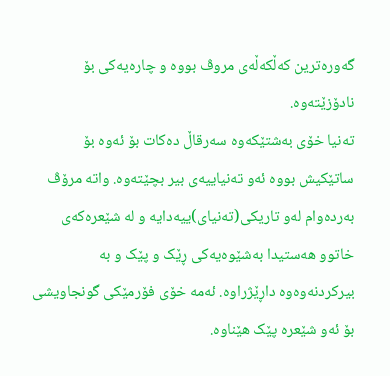گەورەترین کەڵکەڵەی مروڤ بووە و چارەیەکی بۆ نادۆزێتەوە.
تەنیا خۆی بەشتێکەوە سەرقاڵ دەکات بۆ ئەوە بۆ ساتێکیش بووە ئەو تەنیاییەی بیر بچێتەوە. واتە مرۆڤ بەردەوام لەو تاریکی(تەنیای)ییەدایە و لە شێعرەکەی خاتوو ھەستیدا بەشێوەیەکی ڕێک و پێک و بە بیرکردنەوەوە داڕێژراوە. ئەمە خۆی فۆرمێکی گونجاویشی بۆ ئەو شێعرە پێک ھێناوە.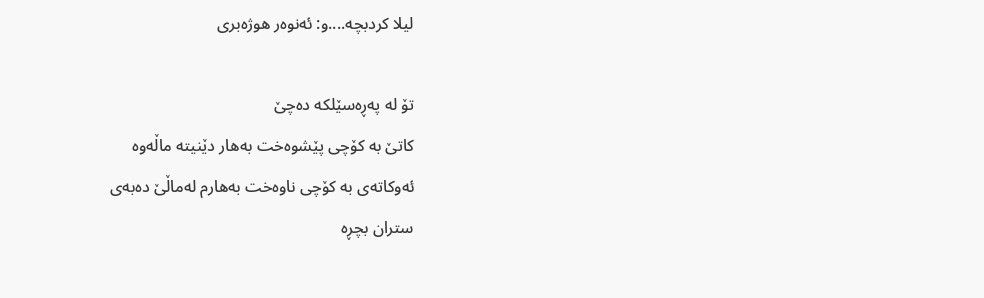لیلا کردبچه....و: ئەنوەر ھوژەبری

تۆ لە پەڕەسێلکە دەچێ
کاتێ بە کۆچی پێشوەخت بەھار دێنیتە ماڵەوە
ئەوکاتەی بە کۆچی ناوەخت بەھارم لەماڵێ دەبەی
ستران بچڕە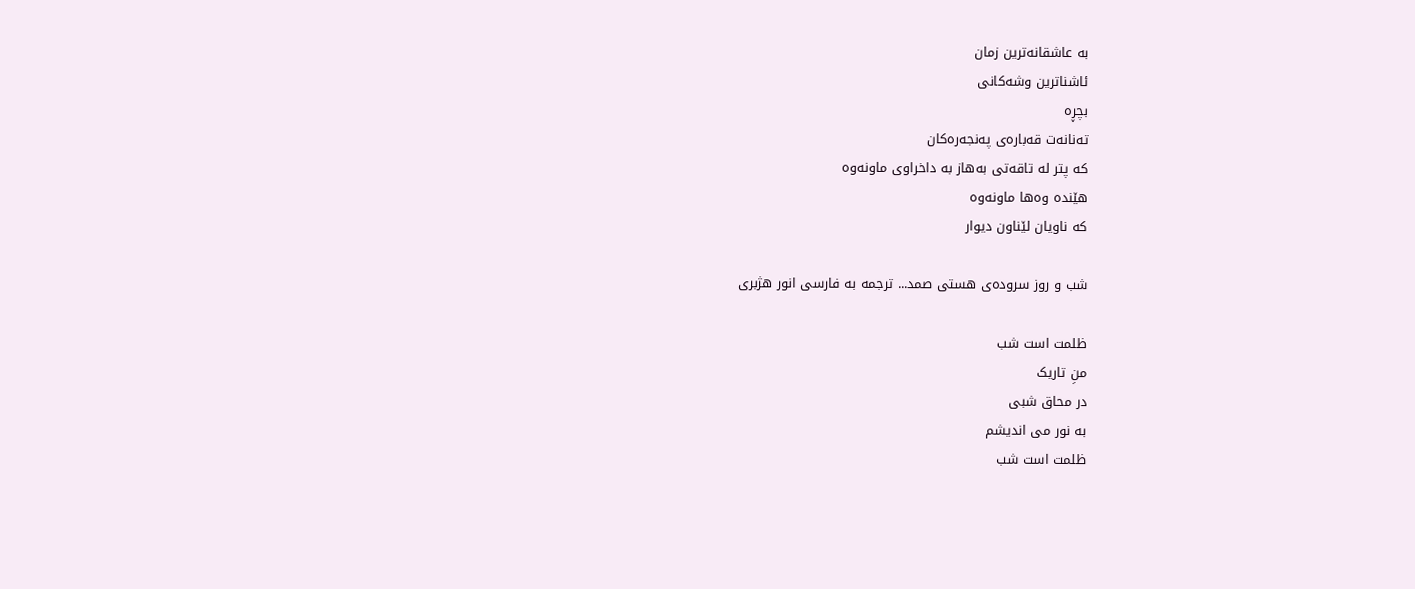بە عاشقانەترین زمان
ئاشناترین وشەکانی
بچڕە
تەنانەت قەبارەی پەنجەرەکان
کە پتر لە تاقەتی بەھاز بە داخراوی ماونەوە
ھێندە وەھا ماونەوە
کە ناویان لێناون دیوار

شب و روز سرودەی ھستی صمد... ترجمە بە فارسی انور ھژبری

ظلمت است شب
منِ تاریک
در محاق شبی
بە نور می اندیشم
ظلمت است شب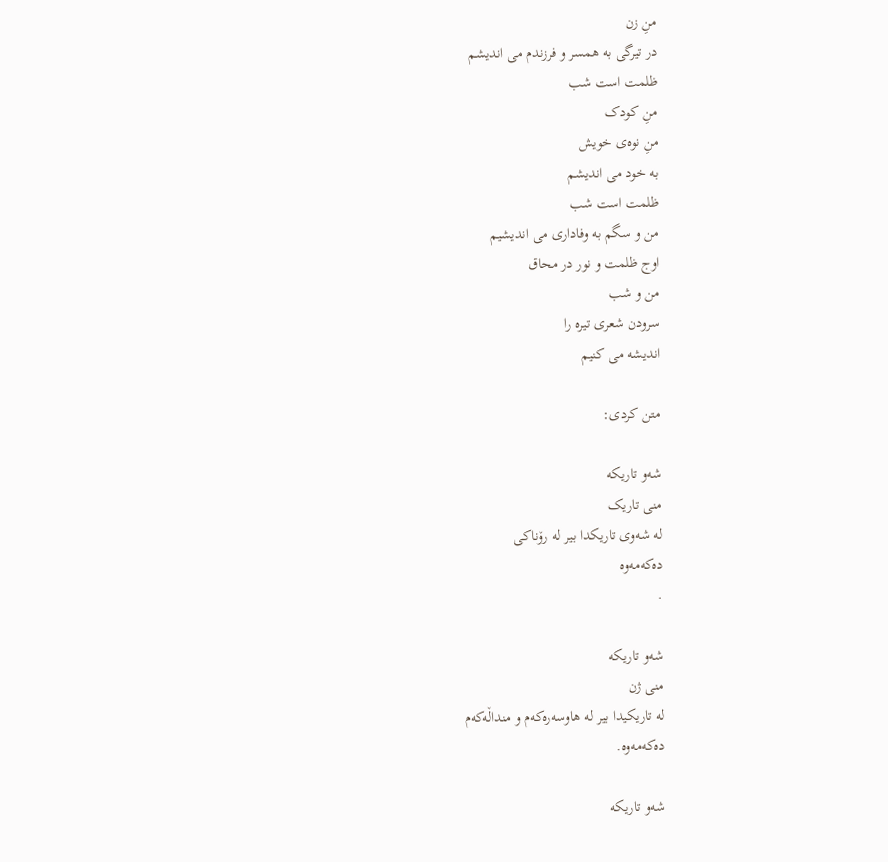منِ زن
در تیرگی بە ھمسر و فرزندم می اندیشم
ظلمت است شب
منِ کودک
منِ نوەی خویش
بە خود می اندیشم
ظلمت است شب
من و سگم بە وفاداری می اندیشیم
اوج ظلمت و نور در محاق
من و شب
سرودن شعری تیره را
اندیشه می کنیم

متن کردی:

شەو تاریکە
منى تاریک
لە شەوى تاریکدا بیر لە رۆناکى
دەکەمەوە
.

شەو تاریکە
منى ژن
لە تاریکیدا بیر لە هاوسەرەکەم و منداڵەکەم
دەکەمەوە.

شەو تاریکە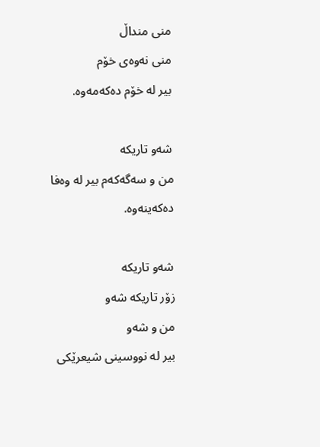منى منداڵ
منى نەوەى خۆم
بیر لە خۆم دەکەمەوە.

شەو تاریکە
من و سەگەکەم بیر لە وەفا
دەکەینەوە.

شەو تاریکە
زۆر تاریکە شەو
من و شەو
بیر لە نووسینى شیعرێکى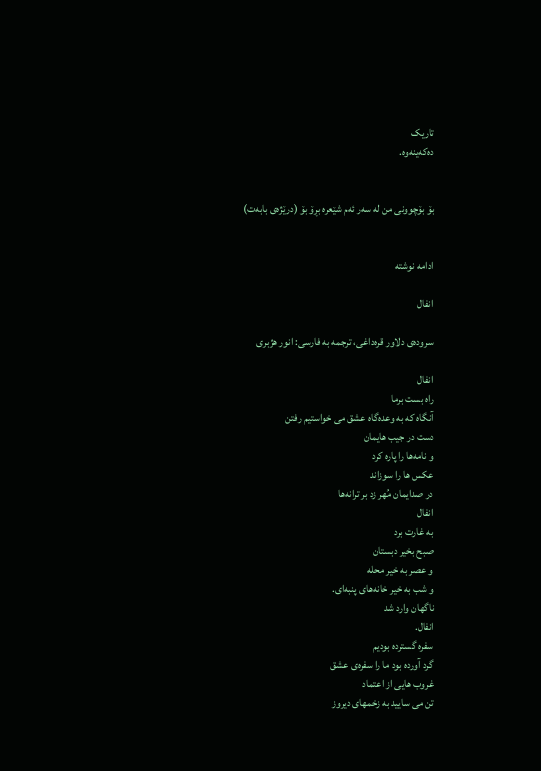تاریک
دەکەینەوە.


بۆ بۆچوونی من لە سەر ئەم شێعرە بڕۆ بۆ (درێژەی بابەت)


ادامه نوشته

انفال

سرودەی دلاور قرەداغی، ترجمە بە فارسی: انور ھژبری

انفال
راە بست برما
آنگاە کە بە وعدەگاە عشق می خواستیم رفتن
دست در جیب ھایمان
و نامەھا را پارە کرد
عکس ھا را سوزاند
در صدایمان مُھر زد بر ترانەھا
انفال
بە غارت برد
صبح بخیر دبستان
و عصر بە خیر محلە
و شب بە خیر خانەھای پنبەای.
ناگھان وارد شد
انفال.
سفره گسترده بودیم
گرد آوردە بود ما را سفرەی عشق
غروب ھایی از اعتماد
تن می سایید به زخمھای دیروز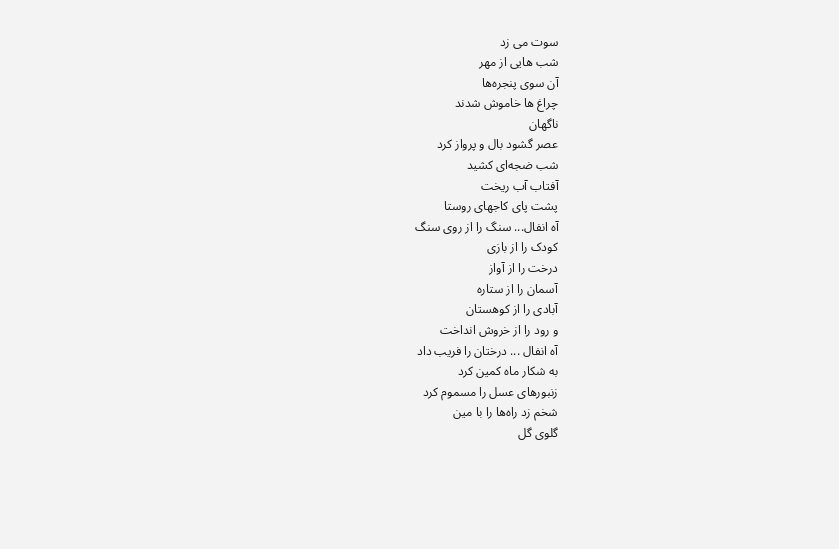سوت می زد
شب ھایی از مھر
آن سوی پنجرەھا
چراغ ھا خاموش شدند
ناگھان
عصر گشود بال و پرواز کرد
شب ضجەای کشید
آفتاب آب ریخت
پشت ‌‌‌پای کاجھای روستا
آە انفال... سنگ را از روی سنگ
کودک را از بازی
درخت را از آواز
آسمان را از ستارە
آبادی را از کوھستان
و رود را از خروش انداخت
آە انفال ... درختان را فریب داد
بە شکار ماە کمین کرد
زنبورھای عسل را مسموم کرد
شخم زد راەھا را با مین
گلوی گل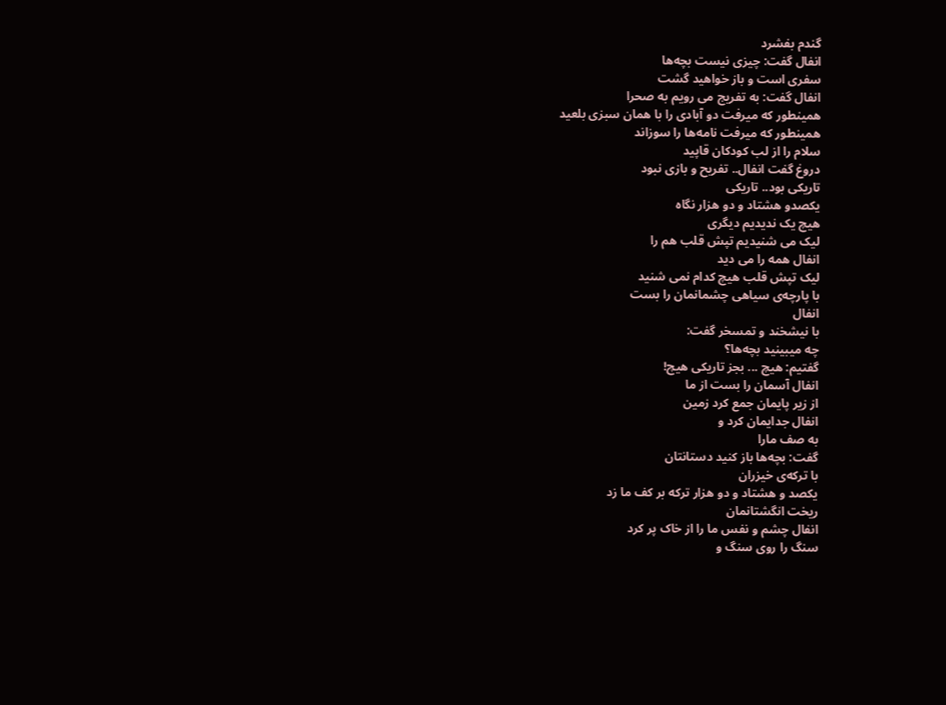گندم بفشرد
انفال گفت: چیزی نیست بچەھا
سفری است و باز خواھید گشت
انفال گفت: بە تفریج می رویم بە صحرا
ھمینطور کە میرفت دو آبادی را با ھمان سبزی بلعید
ھمینطور کە میرفت نامەھا را سوزاند
سلام را از لب کودکان قاپید
دروغ گفت انفال.. تفریح و بازی نبود
تاریکی بود.. تاریکی
یکصدو ھشتاد و دو ھزار نگاە
ھیچ یک ندیدیم دیگری
لیک می شنیدیم تپش قلب ھم را
انفال ھمە را می دید
لیک تپش قلب ھیچ کدام نمی شنید
با پارچەی سیاھی چشمانمان را بست
انفال
با نیشخند و تمسخر گفت:
چە میبینید بچەھا؟
گفتیم: ھیچ ... بجز تاریکی ھیچ!
انفال آسمان را بست از ما
از زیر پایمان جمع کرد زمین
انفال جدایمان کرد و
بە صف مارا
گفت: بچەھا باز کنید دستانتان
با ترکەی خیزران
یکصد و ھشتاد و دو ھزار ترکە بر کف ما زد
ریخت انگشتانمان
انفال چشم و نفس ما را از خاک پر کرد
سنگ را روی سنگ و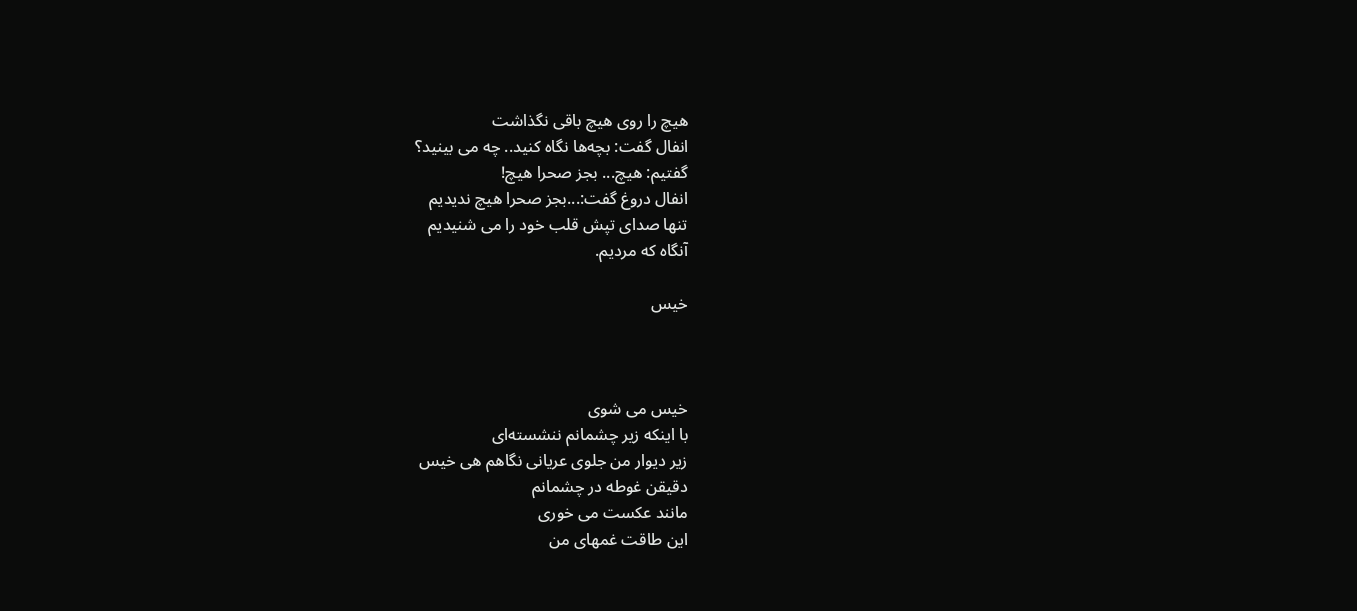ھیچ را روی ھیچ باقی نگذاشت
انفال گفت: بچەھا نگاە کنید.. چە می بینید؟
گفتیم: ھیچ... بجز صحرا ھیچ!
انفال دروغ گفت:...بجز صحرا ھیچ ندیدیم
تنھا صدای تپش قلب خود را می شنیدیم
آنگاە کە مردیم.

خیس



خیس می شوی
با اینکە زیر چشمانم ننشستەای
زیر دیوار من جلوی عریانی نگاھم ھی خیس
دقیقن غوطە در چشمانم
مانند عکست می خوری
این طاقت غمھای من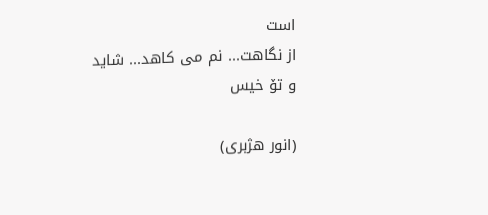است
از نگاھت... نم می کاھد... شاید
و تۆ خیس

(انور ھژبری)